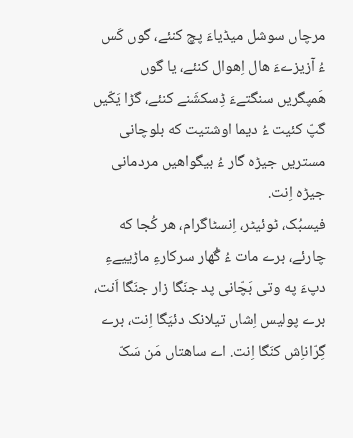مرچاں سوشل میڈیاءَ پچ کنئے، گوں کَس ءُ آزیزےءَ ھال اِھوال کنئے، یا گوں هَمپگریں سنگتےءَ ڈِسکشَنے کنئے، گڑا یَکّیں گپّ کئیت ءُ دیما اوشتیت که بلوچانی مستریں جیڑہ گار ءُ بیگواهیں مردمانی جیڑہ اِنت.
فیسبُک، ٹوئیٹر، اِنسٹاگرام، هر کُجا که چارئے، برے مات ءُ گُهار سرکارءِ ماڑییےءِ دپءَ په وتی بَچّانی پد جنَگا زار جنَگا اَنت، برے پولیس اِشاں تیلانک دئیَگا اِنت، برے گِرّاناِش کنَگا اِنت. اے ساھتاں مَن سَکّ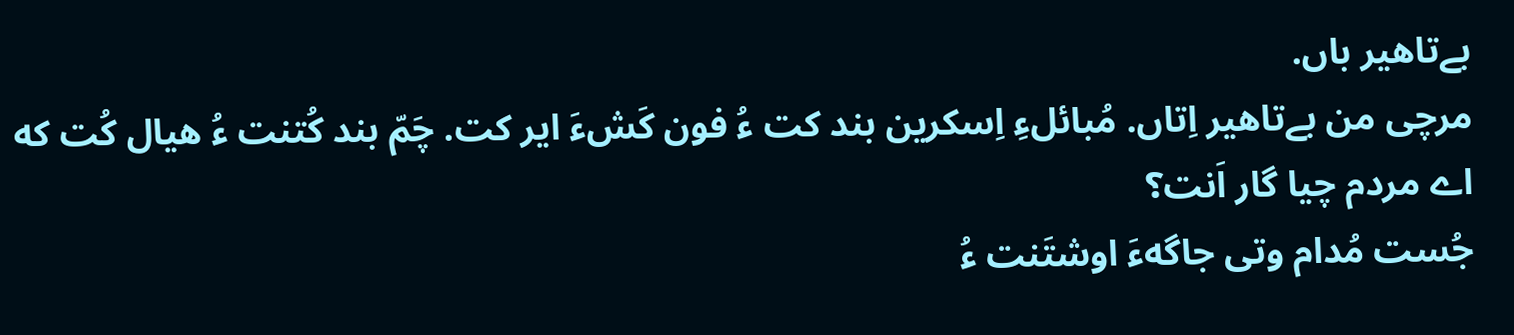بےتاھیر باں.
مرچی من بےتاھیر اِتاں. مُبائلءِ اِسکرین بند کت ءُ فون کَشءَ ایر کت. چَمّ بند کُتنت ءُ ھیال کُت که اے مردم چیا گار اَنت؟
جُست مُدام وتی جاگهءَ اوشتَنت ءُ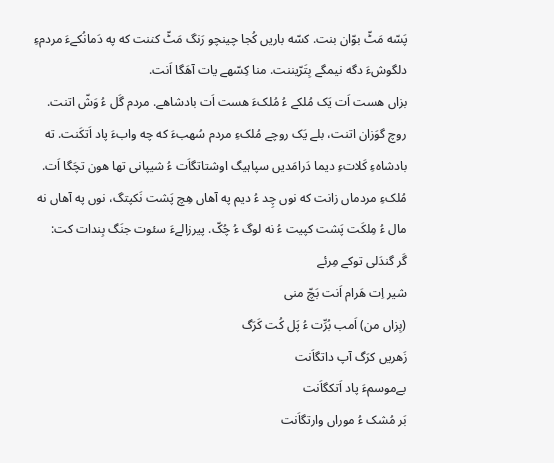پَسّه مَٹّ بوّان بنت. کسّه باریں کُجا چینچو رَنگ مَٹّ کننت که په دَمانُکےءَ مردمءِ دلگوشءَ دگه نیمگے بِتَرّیننت. منا کِسّهے یات آھَگا اَنت.
بزاں هست اَت یَک مُلکے ءُ مُلکءَ هست اَت بادشاهے. مردم گَل ءُ وَشّ اتنت. روچ گوَزان اتنت، بلے یَک روچے مُلکءِ مردم سُهبءَ که چه وابءَ پاد اَتکَنت. ته بادشاہءِ کَلاتءِ دیما دَرامَدیں سپاہیگ اوشتاتگاَت ءُ شیپانی تها ھون تچَگا اَت. مُلکءِ مردماں زانت که نوں چِد ءُ دیم په آهاں ھِچ پَشت نَکپتگ، نوں په آهاں نه مال ءُ مِلکَت پَشت کپیت ءُ نه لوگ ءُ چُکّ. پیرزالےءَ سئوت جنَگ بِندات کت:
گَر گندَلی توکے مِرئے
شیر اِت ھَرام اَنت بَچّ منی
(بِزاں من) اَمب بُرِّت ءُ پَل کُت کَرَگ
زَھریں کرَگ آپ داتگاَنت
بےموسمءَ پاد اَتکگاَنت
بَر مُشک ءُ موراں وارتگاَنت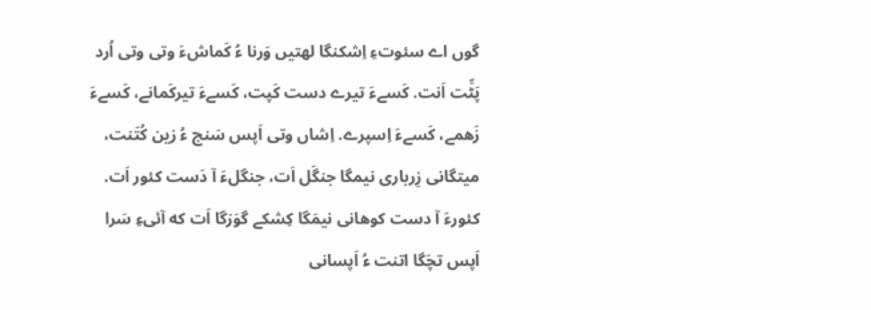گوں اے سئوتءِ اِشکنگا لهتیں وَرنا ءُ کَماشءَ وتی وتی اُرد پَٹِّت اَنت. کَسےءَ تیرے دست کَپت، کَسےءَ تیرکَمانے، کَسےءَ زَھمے، کَسےءَ اِسپرے. اِشاں وتی اَپس سَنج ءُ زین کُتَنت، میتگانی زِرباری نیمگا جنگَل اَت، جنگلءَ آ دَست کئور اَت. کئورءَ آ دست کوهانی نیمَگا کِشکے گوَزگا اَت که آئیءِ سَرا اَپس تچَگا اتنت ءُ اَپسانی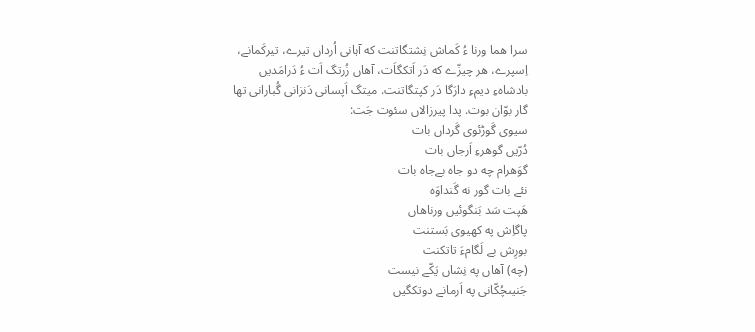سرا ھما ورنا ءُ کَماش نِشتگاتنت که آہانی اُرداں تیرے، تیرکَمانے، اِسپرے، هر چیزّے که دَر اَتکگاَت، آهاں زُرتگ اَت ءُ دَرامَدیں بادشاہءِ دیمءِ دارَگا دَر کپتگاتنت. میتگ اَپسانی دَنزانی گُبارانی تها گار بوّان بوت. پدا پیرزالاں سئوت جَت:
سیوی گَوڑئوی گَرداں بات
دُرّیں گوھرءِ اَرجاں بات
گوَھرام چه دو جاہ بےجاہ بات
نئے بات گور نه گَنداوَہ
ھَپت سَد بَنگوئیں ورناھاں
پاگاِش په کھیوی بَستنت
بورِش بے لَگامءَ تاتکنت
(چه) آهاں په نِشاں یَکّے نیست
جَنیںچُکّانی په اَرمانے دوتکگیں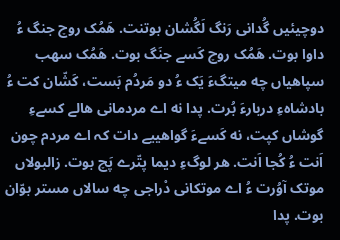دوچیئیں گُدانی رَنگ لَگُشان بوتنت. ھَمُک روچ جنگ ءُ داوا بوت. ھَمُک روچ کَسے جنَگ بوت. ھَمُک سهب سپاهیاں چه میتگءَ یَک ءُ دو مَردُم بَست، کَشّان کت ءُ بادشاہءِ دربارءَ بُرت. پدا نه اے مردمانی ھالے کسےءِ گوشاں کپت، نه کَسےءَ گواهییے دات کہ اے مردم چون اَنت ءُ کُجا اَنت. ھر لوگءِ دیما پتّرے پَچ بوت. زالبولاں موتک آوُرت ءُ اے موتکانی دْراجی چه سالاں مستر بوّان بوت. پدا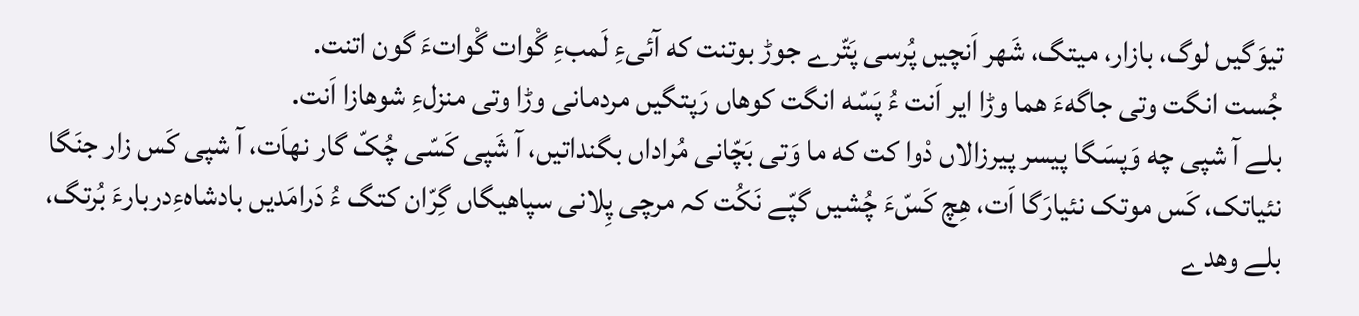تیوَگیں لوگ، بازار، میتگ، شَهر اَنچیں پُرسی پَتّرے جوڑ بوتنت که آئیءِ لَمبءِ گْوات گْواتءَ گون اتنت.
جُست انگت وتی جاگهءَ ھما وڑا ایر اَنت ءُ پَسّه انگت کوهاں رَپتگیں مردمانی وڑا وتی منزلءِ شوهازا اَنت.
بلے آ شپی چه وَپسَگا پیسر پیرزالاں دْوا کت که ما وَتی بَچّانی مُراداں بگنداتیں، آ شَپی کَسّی چُکّ گار نهاَت، آ شپی کَس زار جنَگا نئیاتک، کَس موتک نئیارَگا اَت، ھِچ کَسّءَ چُشیں گپّے نَکُت کہ مرچی پِلانی سپاهیگاں گِرّان کتگ ءُ دَرامَدیں بادشاہءِدربارءَ بُرتگ، بلے وھدے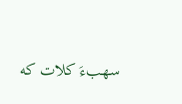سهبءَ کلات که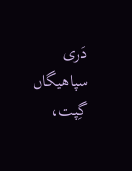دَری سپاهیگاں گِپت،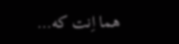ھما اِنت که…